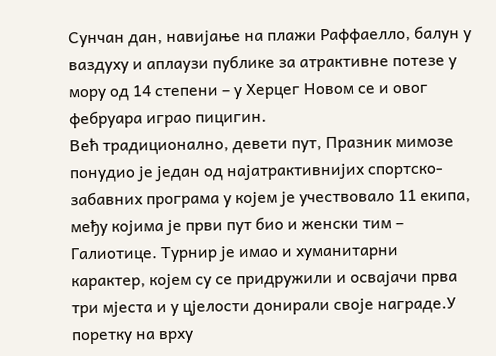Сунчан дан, навијање на плажи Раффаелло, балун у ваздуху и аплаузи публике за атрактивне потезе у мору од 14 степени – у Херцег Новом се и овог фебруара играо пицигин.
Већ традиционално, девети пут, Празник мимозе понудио је један од најатрактивнијих спортско-забавних програма у којем је учествовало 11 екипа, међу којима је први пут био и женски тим – Галиотице. Турнир је имао и хуманитарни карактер, којем су се придружили и освајачи прва три мјеста и у цјелости донирали своје награде.У поретку на врху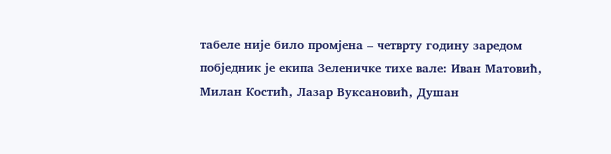табеле није било промјена – четврту годину заредом побједник је екипа Зеленичке тихе вале: Иван Матовић, Милан Костић, Лазар Вуксановић, Душан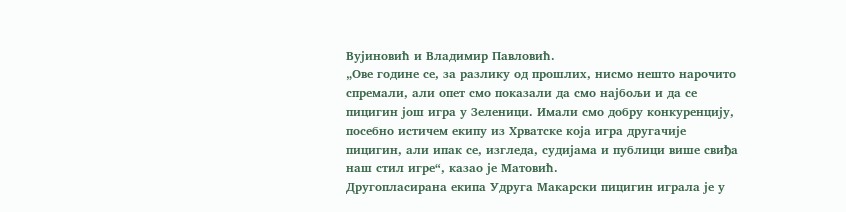Вујиновић и Владимир Павловић.
„Ове године се, за разлику од прошлих, нисмо нешто нарочито спремали, али опет смо показали да смо најбољи и да се пицигин још игра у Зеленици. Имали смо добру конкуренцију, посебно истичем екипу из Хрватске која игра другачије пицигин, али ипак се, изгледа, судијама и публици више свиђа наш стил игре“, казао је Матовић.
Другопласирана екипа Удруга Макарски пицигин играла је у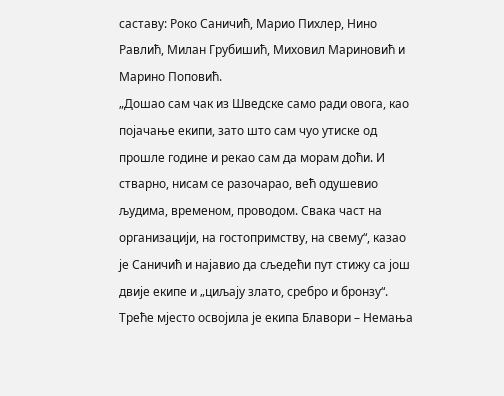саставу: Роко Саничић, Марио Пихлер, Нино Равлић, Милан Грубишић, Миховил Мариновић и Марино Поповић.
„Дошао сам чак из Шведске само ради овога, као појачање екипи, зато што сам чуо утиске од прошле године и рекао сам да морам доћи. И стварно, нисам се разочарао, већ одушевио људима, временом, проводом. Свака част на организацији, на гостопримству, на свему“, казао је Саничић и најавио да сљедећи пут стижу са још двије екипе и „циљају злато, сребро и бронзу“.
Треће мјесто освојила је екипа Блавори – Немања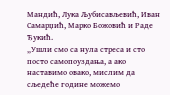Мандић, Лука Љубисављевић, Иван Самарџић, Марко Божовић и Раде Ђукић.
„Ушли смо са нула стреса и сто посто самопоуздања, а ако наставимо овако, мислим да сљедеће године можемо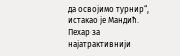да освојимо турнир“, истакао је Мандић.
Пехар за најатрактивнији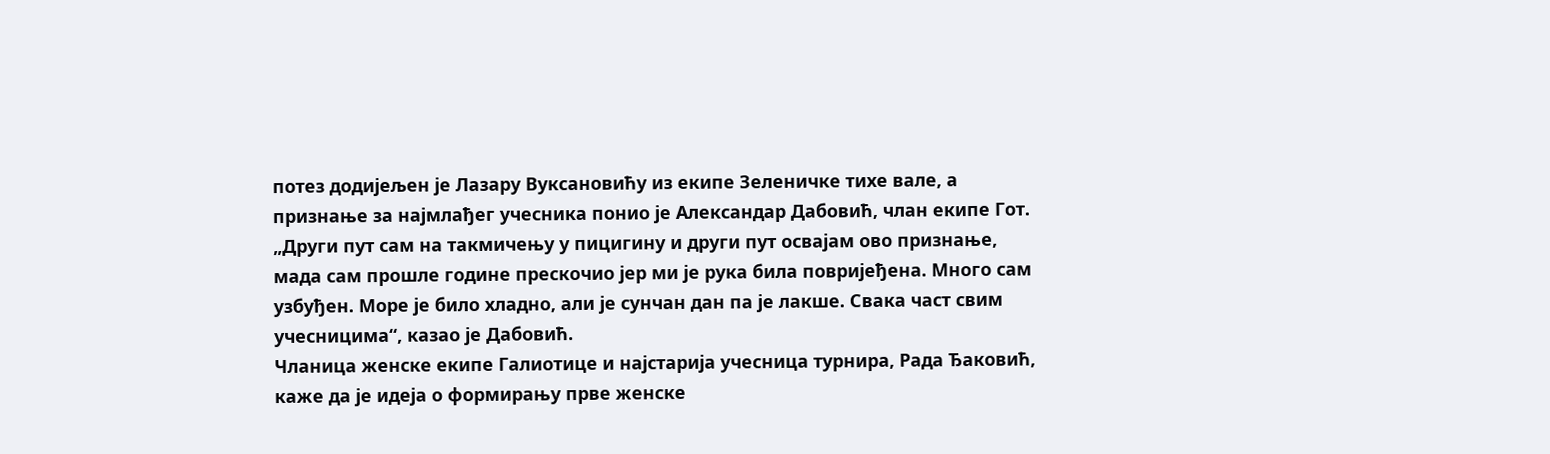потез додијељен је Лазару Вуксановићу из екипе Зеленичке тихе вале, а признање за најмлађег учесника понио је Александар Дабовић, члан екипе Гот.
„Други пут сам на такмичењу у пицигину и други пут освајам ово признање, мада сам прошле године прескочио јер ми је рука била повријеђена. Много сам узбуђен. Море је било хладно, али је сунчан дан па је лакше. Свака част свим учесницима“, казао је Дабовић.
Чланица женске екипе Галиотице и најстарија учесница турнира, Рада Ђаковић, каже да је идеја о формирању прве женске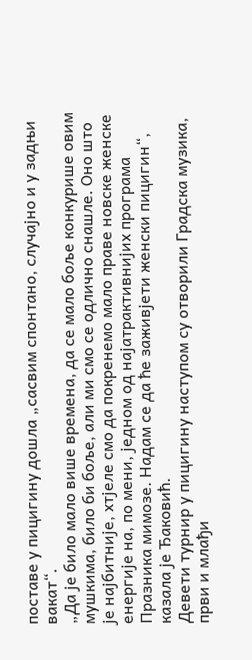поставе у пицигину дошла „сасвим спонтано, случајно и у задњи вакат“.
„Да је било мало више времена, да се мало боље конкурише овим мушкима, било би боље, али ми смо се одлично снашле. Оно што је најбитније, хтјеле смо да покренемо мало праве новске женске енергије на, по мени, једном од најатрактивнијих програма Празника мимозе. Надам се да ће заживјети женски пицигин“, казала је Ђаковић.
Девети турнир у пицигину наступом су отворили Градска музика, први и млађи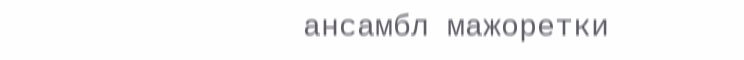ансамбл мажоретки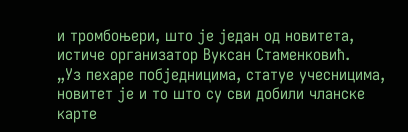и тромбоњери, што је један од новитета, истиче организатор Вуксан Стаменковић.
„Уз пехаре побједницима, статуе учесницима, новитет је и то што су сви добили чланске карте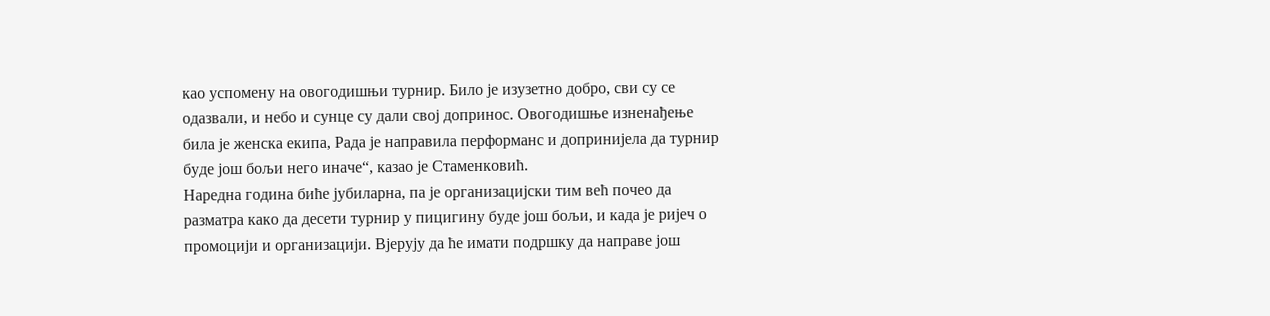као успомену на овогодишњи турнир. Било је изузетно добро, сви су се одазвали, и небо и сунце су дали свој допринос. Овогодишње изненађење била је женска екипа, Рада је направила перформанс и допринијела да турнир буде још бољи него иначе“, казао је Стаменковић.
Наредна година биће јубиларна, па је организацијски тим већ почео да разматра како да десети турнир у пицигину буде још бољи, и када је ријеч о промоцији и организацији. Вјерују да ће имати подршку да направе још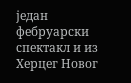један фебруарски спектакл и из Херцег Новог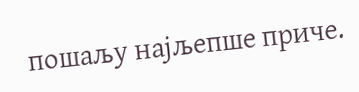пошаљу најљепше приче.